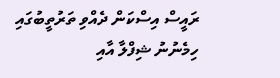ރައީސް އިސްކަން ދެއްވި ތަރުތީބުގައި ހިމެނުނު ޝިފްލާ އާއި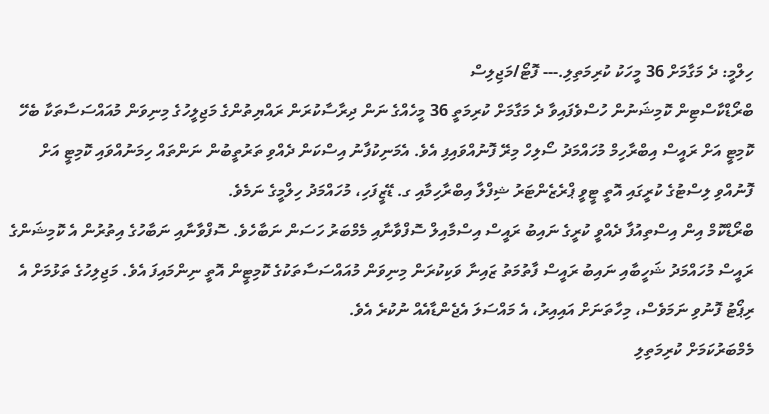ހިލްމީ: ދެ މަގާމަށް 36 މީހަކު ކުރިމަތިލި.--- ފޮޓޯ/މަޖިލިސް
ބްރޯޑްކާސްޓިން ކޮމިޝަނުން ހުސްވެފައިވާ ދެ މަގާމަށް ކުރިމަތީ 36 މީހެއްގެ ނަން ދިރާސާކުރަން ރައްޔިތުންގެ މަޖިލީހުގެ މިނިވަން މުއައްސަސާތަކާ ބެހޭ ކޮމިޓީ އަށް ރައީސް އިބްރާހިމް މުހައްމަދު ސޯލިހް މިރޭ ފޮނުއްވައިފި އެވެ. އެމަނިކުފާނު އިސްކަން ދެއްވި ތަރުތީބުން ނަންތައް ހިމަނުއްވައި ކޮމިޓީ އަށް ފޮނުއްވި ލިސްޓުގެ ކުރީގައި އޮތީ ޓީވީ ޕްރެޒެންޓަރު ޝިފްލާ އިބްރާހިމާއި ގ. ޑޭޒީފަހި، މުހައްމަދު ހިލްމީގެ ނަމެވެ.
ބްރޯޑްކޮމް އިން އިސްތިއުފާ ދެއްވީ ކުރީގެ ނައިބު ރައީސް އިސްމާއިލް ސޮފްވާނާއި މެމްބަރު ހަސަން ނަބާހެވެ. ސޮފްވާނާއި ނަބާހުގެ އިތުރުން އެ ކޮމިޝަންގެ ރައީސް މުހައްމަދު ޝަހީބާއި ނައިބު ރައީސް ފާތުމަތު ޒައިނާ ވަކިކުރަން މިނިވަން މުއައްސަސާތަކުގެ ކޮމިޓީން އޮތީ ނިންމައިފަ އެވެ. މަޖިލިހުގެ ތަޅުމަށް އެ ރިޕޯޓު ފޮނުވި ނަމަވެސް، މިހާތަނަށް އައިއިރު، އެ މައްސަލަ އެޖެންޑާއެއް ނުކުރެ އެވެ.
މެމްބަރުކަމަށް ކުރިމަތިލި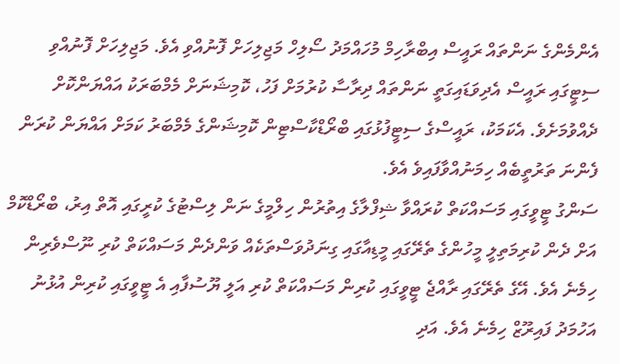އެންމެންގެ ނަންތައް ރައީސް އިބްރާހިމް މުހައްމަދު ސޯލިހް މަޖިލިހަށް ފޮނުއްވި އެވެ. މަޖިލިހަށް ފޮނުއްވި ސިޓީގައި ރައީސް އެދިވަޑައިގަތީ ނަންތައް ދިރާސާ ކުރުމަށް ފަހު، ކޮމިޝަނަށް މެމްބަރަކު އައްޔަންކޮށް ދެއްވުމަށެވެ. އެކަމަކު، ރައީސްގެ ސިޓީފުޅުގައި ބްރޯޑްކާސްޓިން ކޮމިޝަންގެ މެމްބަރު ކަމަށް އައްޔަން ކުރަން ފެންނަ ތަރުތީބެއް ހިމަނުއްވާފައިވެ އެވެ.
ސަންގު ޓީވީގައި މަސައްކަތް ކުރައްވާ ޝިފްލާގެ އިތުރުން ހިލްމީގެ ނަން ލިސްޓުގެ ކުރީގައި އޮތް އިރު، ބްރޯޑްކޮމް އަށް ދެން ކުރިމަތިލީ މީހުންގެ ތެރޭގައި މީޑިއާގައި ގިނަދުވަސްތަކެއް ވަންދެން މަސައްކަތް ކުރި ނޫސްވެރިން ހިމެނެ އެވެ. އޭގެ ތެރޭގައި ރާއްޖެ ޓީވީގައި ކުރިން މަސައްކަތް ކުރި އަލީ ޔޫސުފާއި އެ ޓީވީގައި ކުރިން އުޅުނު އަހުމަދު ފައިރޫޒް ހިމެނެ އެވެ. އަދި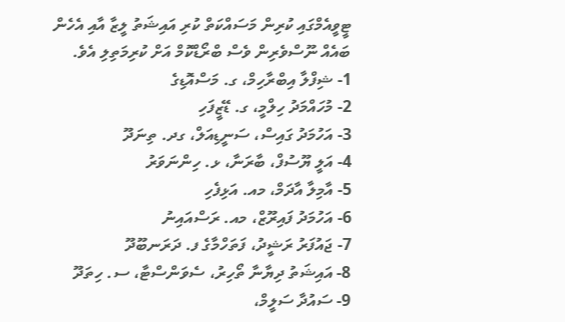ޓީވީއެމްގައި ކުރިން މަސައްކަތް ކުރި އައިޝަތު ލީޒާ އާއި އެހެން ބައެއް ނޫސްވެރިން ވެސް ބްރޯޑްކޮމް އަށް ކުރިމަތިލި އެވެ.
1- ޝިފްލާ އިބްރާހިމް، ގ. މަސްއޮޑިގެ
2- މުހައްމަދު ހިލްމީ، ގ. ޑޭޒީފަހި
3- އަހުމަދު ގައިސް، ސަނީޑިއަލް، ގދ. ތިނަދޫ
4- އަލީ ޔޫސުފް، ބާރަނާ، ޅ. ހިންނަވަރު
5- އާމިލާ އާދަމް، މއ. އަޅިފެހި
6- އަހުމަދު ފައިރޫޒް، މއ. ރަސްއައިނު
7- ޖައުފަރު ރަޝީދު، ފަތަހްމާގެ ފ. ދަރަނބޫދޫ
8- އައިޝަތު ދިޔާނާ ތޯހިރު، ސެވަންސްޓާ، ސ. ހިތަދޫ
9- ސައުދާ ސަލީމް،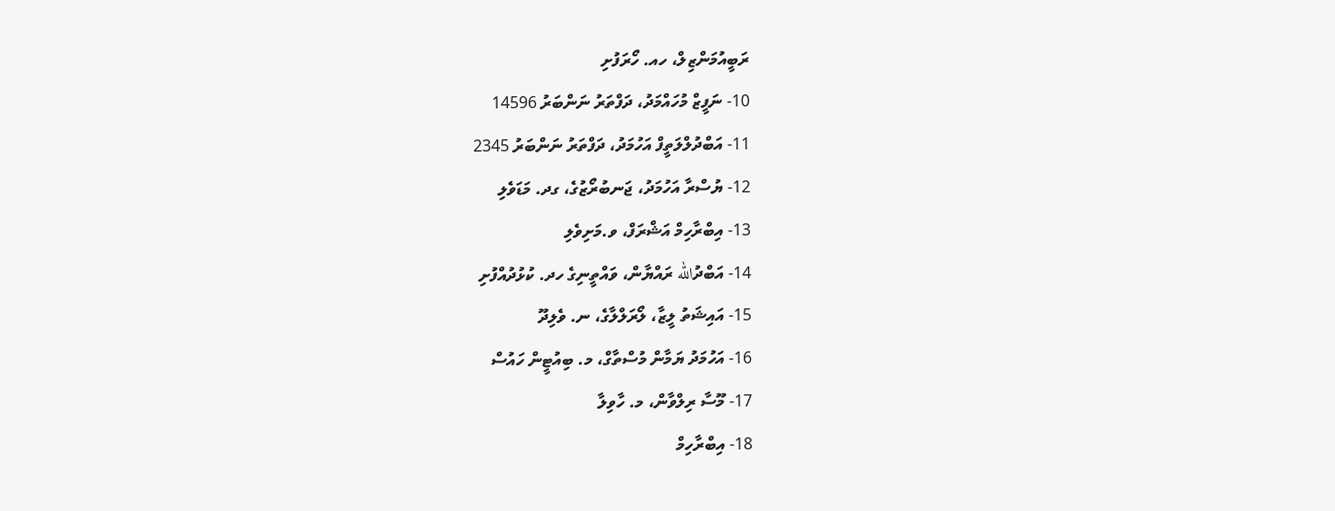ރަބީއުމަންޒިލް، ހއ. ހޯރަފުށި
10- ނަފީޒް މުހައްމަދު، ދަފްތަރު ނަންބަރު 14596
11- އަބްދުލްލަތީފް އަހުމަދު، ދަފްތަރު ނަންބަރު 2345
12- ޔުސްރާ އަހުމަދު، ޖަނބުރޯޒުގެ، ގދ. މަޑަވެލި
13- އިބްރާހިމް އަޝްރަފް، ވ.މަށިވެލި
14- އަބްދުالله ރައްޔާން، ވައްތީނިގެ ހދ. ކުޅުދުއްފުށި
15- އައިޝަތު ލީޒާ، ލޯރަލްލާގެ، ނ. ވެލިދޫ
16- އަހުމަދު ޔަމާން މުސްތާގް، މ. ބިއުޓީން ހައުސް
17- މޫސާ ރިލްވާން، މ. ހާވިލާ
18- އިބްރާހިމް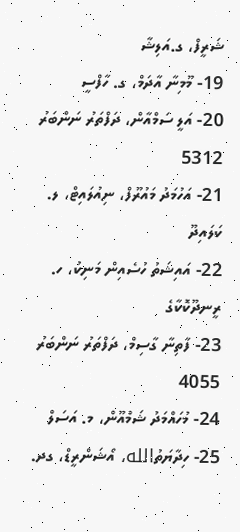ޝަރީފް، ގ.އަލިޝާ
19- މޫމިނާ އާދަމް، ގ. ހާފްސީ
20- އަލީ ސަމްއާން، ދަފްތަރު ނަންބަރު 5312
21- އަހުމަދު މައުރޫފް، ނިއުލައިޓް، ލ. ކަލައިދޫ
22- އައިޝަތު ހުސެއިން މަނިކު، ހ. ރީނދޫކޮކާގެ
23- ފާތިނާ ގާސިމް، ދަފްތަރު ނަންބަރު 4055
24- މުހައްމަދު ޝަމްއޫން، މ. އަސަލް
25- ހިދާޔަތުالله، އޯޝަންރީޑް، ގދ.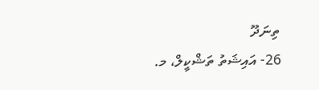ތިނަދޫ
26- އައިޝަތު ތަޝްކީލް، މ.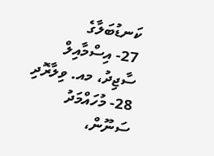ކަނޑުބަލާގެ
27- އިސްމާއިލް ސާޖިދު، މއ. ވިލާރޮދި
28- މުހައްމަދު ސަނޫން،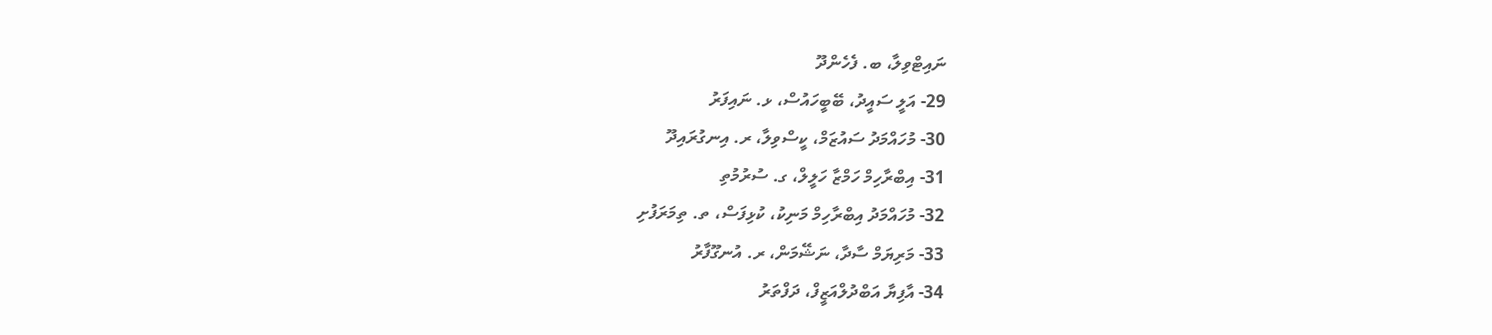ނައިޓްވިލާ، ބ. ފެހެންދޫ
29- އަލީ ސައީދު، ބޭބީހައުސް، ޅ. ނައިފަރު
30- މުހައްމަދު ސައުޒަމް، ކީސްވިލާ، ރ. އިނގުރައިދޫ
31- އިބްރާހިމް ހަމްޒާ ހަލީލް، ގ. ސުރުމުތި
32- މުހައްމަދު އިބްރާހިމް މަނިކު، ކުޅިފަސް، ތ. ތިމަރަފުށި
33- މަރިޔަމް ސާދާ، ނަޝޭމަން، ރ. އުނގޫފާރު
34- އާފިޔާ އަބްދުލްއަޒީފް، ދަފްތަރު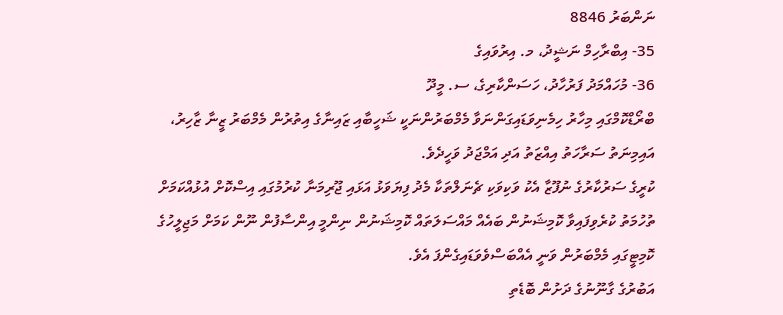ނަންބަރު 8846
35- އިބްރާހިމް ނަޝީދު، މ. އިރުވައިގެ
36- މުހައްމަދު ފަރުހާދު، ހަސަންކާރިގެ، ސ. މީދޫ
ބްރޯޑްކޮމްގައި މިހާރު ހިމެނިވަޑައިގަންނަވާ މެމްބަރުންނަކީ ޝަހީބާއި ޒައިނާގެ އިތުރުން މެމްބަރު ޒީނާ ޒާހިރު، އައިމިނަތު ސަރާހަތު އިއްޒަތު އަދި އަމްޖަދު ވަހީދެވެ.
ކުރީގެ ސަރުކާރުގެ ނުފޫޒާ އެކު ވަކިވަކި ޗެނަލްތަކާ މެދު ފިޔަވަޅު އަޅައި ޖޫރިމަނާ ކުރުމުގައި އިސްކޮށް އުޅުއްކަމަށް ތުހުމަތު ކުރެވިފައިވާ ކޮމިޝަނުން ބައެއް މައްސަލަތައް ކޮމިޝަނުން ނިންމީ އިންސާފުން ނޫން ކަމަށް މަޖިލީހުގެ ކޮމިޓީގައި މެމްބަރުން ވަނީ އެއްބަސްވެވަޑައިގެންފަ އެވެ.
އަބުރުގެ ގާނޫނުގެ ދަށުން ބޮޑެތި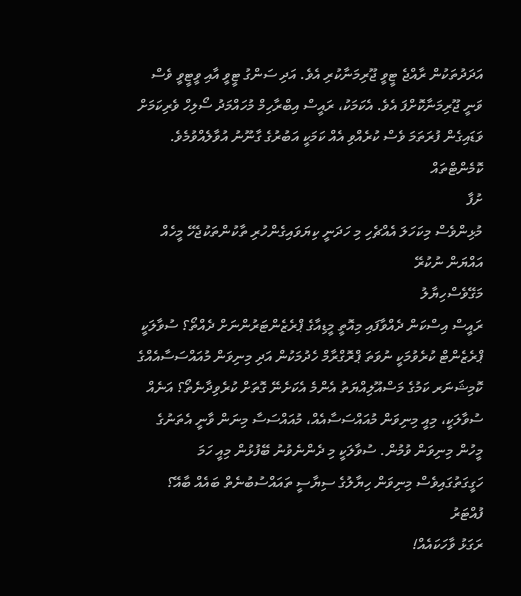އަދަދުތަކުން ރާއްޖެ ޓީވީ ޖޫރިމަނާކުރި އެވެ. އަދި ސަންގު ޓީވީ އާއި ވީޓީވީ ވެސް ވަނީ ޖޫރިމަނާކޮށްފަ އެވެ. އެކަމަކު، ރައީސް އިބްރާހިމް މުހައްމަދު ސޯލިހް ވެރިކަމަށް ވަޑައިގެން ފުރަތަމަ ވެސް ކުރެއްވި އެއް ކަމަކީ އަބުރުގެ ގާނޫނު އުވާލެއްވުމެވެ.
ކޮމެންޓްތައް
ށުފާ
މުޅިންވެސް މިކަހަލަ އެއްޗެހި މި ހަދަނީ ކިޔަވައިގެންހުރި ތާކުންތަކުޖެހޭ މީހެއް އައްޔަން ނުކުރޭ
މަގޭވެސްހިޔާލު
ރައީސް އިސްކަން ދެއްވާފައި މިއޮތީ މީޑިއާގެ ޕްރެޒެންޓަރުންނަށް ދެއްތޯ؟ ސުވާލަކީ ޕްރެޒެންޓް ކުރެވުމަކީ ނުވަތަ ޕްރޮގްރާމް ހެދުމަކުން އަދި މިނިވަން މުއައްސަސާއެއްގެ ކޮމިޝަނަރ ކަމުގެ މަސްއޫލިއްޔަތު އެންމެ އެކަށެނޭ ގޮތަށް ކުރެވިދާނެތޯ؟ އަނެއް ސުވާލަކީ، މިއީ މިނިވަން މުއައްސަސާއެއް، މުއައްސަސާ މިނަން ވާނީ އެތަނުގެ މީހުން މިނިވަން ވުމުން. ސުވާލަކީ މި ދެންނެވުނު ބޭފުޅުން މިއީ ހަމަ ހަގީގަތުގައިވެސް މިނިވަން ހިޔާލުގެ ސިޔާސީ ތައައްސުބުނެތް ބައެއް ބާއޭ؟
ފުއްޓަރު
ރަގަޅު ވާހަކައެއް!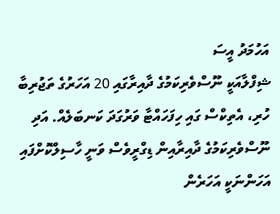އަހުމަދު އީސަ
ޝިފްލާއަކީ ނޫސްވެރިކަމުގެ ދާއިރާގައި 20 އަހަރުގެ ތަޖުރިބާ ހުރި، އެތިކްސް ގައި ހިފަހައްޓާ ވަރުގަދަ ކަނބަލެއް. އަދި ނޫސްވެރިކަމުގެ ދާއިރާއިން ޑިގްރީވެސް ވަނީ ހާސިލްކޮށްފައި
އަހަންނަކީ އަހަރެން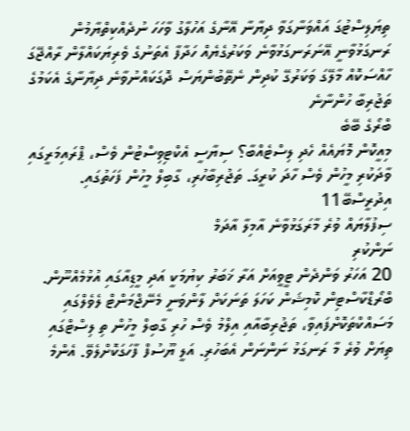ތިޔަލިސްޓުގަ އައްވަނާގަވާ ދިޔާނާ އޭނާގެ އަހުލާގު ވާހަހަ ނުދެއްކިތްޔާމުން ރަނގަޅުވާނީ އޭނަރަނގަޅުވާނެ ވަކަރުގެޔެއް ހަދާފާ އެތަނުގެ ވެރިޔަކައްލާން ރާއްޖޭގަ ހާއްސަކޮއް މާލޭގަ ވަކަރުގޭ ކުދިން ނެތޭބުންޔަސް ދޮގަކައްނުވާނެ ދިޔާނާގެ އެކަމުގެ ތަޖުރިބާ ހުންނާނެ
ބްރޯގެ ބޭބެ
މިއީކޮން މޮޔައެއް ހެދި ލިސްޓެއްބާ؟ ސިޔާސީ އެކްޓިވިސްޓުން ވެސް، ޕްރައިމަރީގައި ވާދަކުރި މީހުން ވެސް ހާދަ ކުރީގަ. ތަޖުރިބާހުރި، ގާބިލް މީހުން ފަހަތުގައި.
އިދުރީސްބޭ11
ސިފުލާޔައް ވުރެ މާރަގަޅުވާނެ އާމިލާ އާދަމް
ނަންކުރި
20 އަހަރު ވަންދެން ޓީވީއަށް އަރާ ޚަބަރު ކިޔުމަކީ އަދި މީޑިއާގައި އުޅުމެއްނޫން. ބްރޯޑްކާސްޓިން ކޮމިޝަން ކަހަލަ ތަނަކަށް ލާންވަނީ މެނޭޖްމަންޓް ލެވެލްގައި މަސައްކްތަކޮށްފައިވާ، ތަޖުރިބާއާއި އިލްމު ވެސް ހުރި ގާބިލް މީހުން ތި ލިސްޓްގައި ތިޔަށް ވުރެ މާ ރަނގަޅު ނަންނަން އެބަހުރި. އަލީ ޔޫސުފް ފާހަގަކޮށްލެވޭ. އެންމެ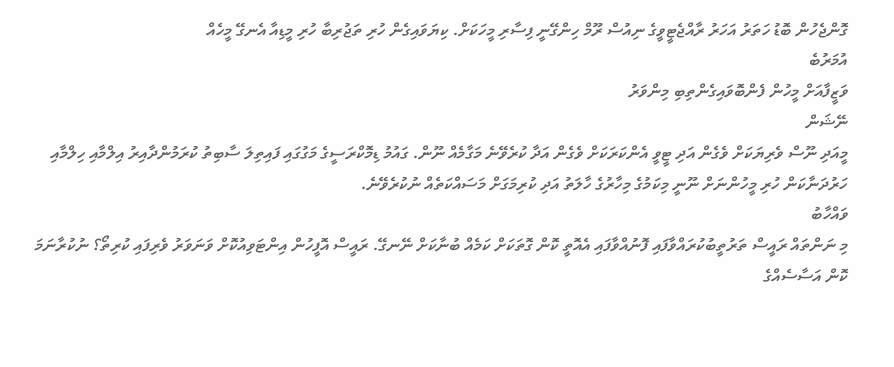ގޮންޖެހުން ބޮޑު ހަތަރު އަހަރު ރާއްޖެޓީވީގެ ނިއުސް ރޫމް ހިންގޭނީ ފިސާރި މީހަކަށް. ކިޔަވައިގެން ހުރި ތަޖުރިބާ ހުރި މީޑިއާ އެނގޭ މީހެއް
އުމަރުބެ
ވަޒީފާއަށް މީހުން ފެންބޮވައިގެންތިބި މިންވަރު
ނޭޝަން
މީއަދި ނޫސް ވެރިޔަކަށް ވެގެން އަދި ޓީވީ އެންކަރަކަށް ވެގެން އަދާ ކުރެވޭނެ މަގާމެއް ނޫން. ގައުމު ޑިމޮކްރަސީގެ މަގުގައި ފައިތިލަ ސާބިތު ކުރަމުންދާއިރު އިލްމާއި ހިލްމާއި ހަރުދަނާކަން ހުރި މީހުންނަށް ނޫނީ މިކަމުގެ މިހާރުގެ ހާލަތު އަދި ކުރިމަގަށް މަސައްކަތެއް ނުކުރެވޭނެ.
ވައްހާބު
މި ނަންތައް ރައީސް ތަރުތީބުކުރައްވާފައި ފޮނުއްވާފައި އެއޮތީ ކޮން ގޮތަކަށް ކަމެއް ބުނާކަށް ނޭނގޭ. ރައީސް އޮފީހުން އިންޓަވިއުކޮށް ވަނަވަރު ވެރިފައި ކުރިތޯ؟ ނުކުރާނަމަ ކޮން އަސާސެއްގެ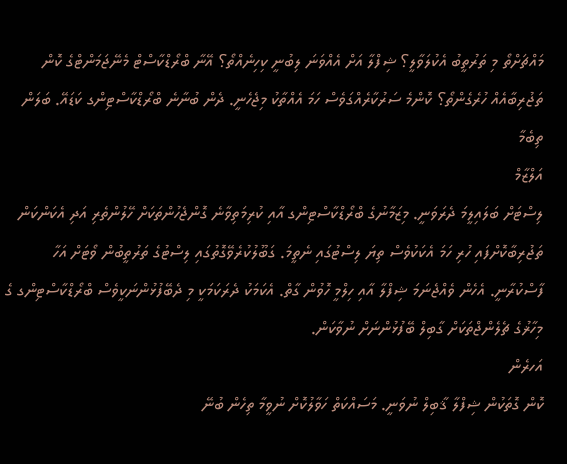މައްޗަށްތޯ މި ތަރުތީބު އެކުލަވާލީ؟ ޝިފްލާ އަށް އެއްވަނަ ލިބުނީ ކިހިނެއްތޯ؟ އޭނާ ބްރޯޑްކާސްޓް މެނޭޖަމަންޓްގެ ކޮން ތަޖުރިބާއެއް ހުރެގެންތޯ؟ ކޮންމެ ސަރުކާރެއްގަވެސް ހަމަ އެއްތާކު މިޖެހެނީ. ދެން ބުނާނެ ބްރޯޑްކާސްޓިންގ ކަޑައޭ. ބަލަން ތިބެމާ
އަލްޒާމް
ލިސްޓަށް ބަލައިލީމަ ދެރަވަނީ. މިޒަމާނުގެ ބްރޯޑްކާސްޓިންގ އާއި ކުރިމަތިވާނެ ގޮންޖެހުންތަކަށް ހޭލުންތެރި އަދި އެކަންކަން ތަޖުރިބާކޮށްފައި ހުރި ހަމަ އެކަކުވެސް ތިޔަ ލިސްޓުގައި ނެތީމަ. ގަބޫލުކުރެވޭގޮތުގައި ލިސްޓުގެ ތަރުތީބުން ވޯޓަށް އަހާ ފާސްކުރާނީ. އެހެން ވެއްޖެނަމަ ޝިފްލާ އާއި ހިލްމީ ހޮވުން ގާތް. އެކަމަކު ދެރަކަމަކީ މި ދެބޭފުޅުންނަކީވެސް ބްރޯޑްކާސްޓިންގ ގެ މިހާޜުގެ ޗެލެންޖްތަކަށް ގާބިލް ބޭފުޅުންނަށް ނުވާކަން.
އަހރެން
ކޮން ގޮތަކުން ޝިފްލާ ޤާބިލް ނުވަނީ. މަސައްކަތް ހަވާލުކޮށް ނުވީމާ ތިހެން ބުނޭ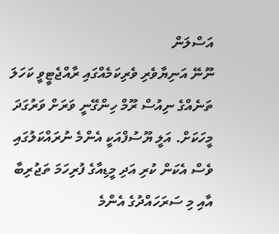އަސްލަން
ނޫނޭ އަނިޔާވެރި ވެރިކަމެއްގައި ރާއްޖެޓީވީ ކަހަލަ ތަނެއްގެ ނިއުސް ރޫމް ހިންގޭނީ ވަރަށް ވަރުގަދަ މީހަކަށް. އަލީ ޔޫސުފްއަކީ އެންމެ ނުރައްކަލުގައި ވެސް އެކަން ކުރި އަދި މީޑިއާގެ ފުރިހަމަ ތަޖުރިބާ އާއި މި ސަރަހައްދުގެ އެންމެ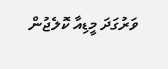ވަރުގަދަ މީޑިއާ ކޮލެޖުން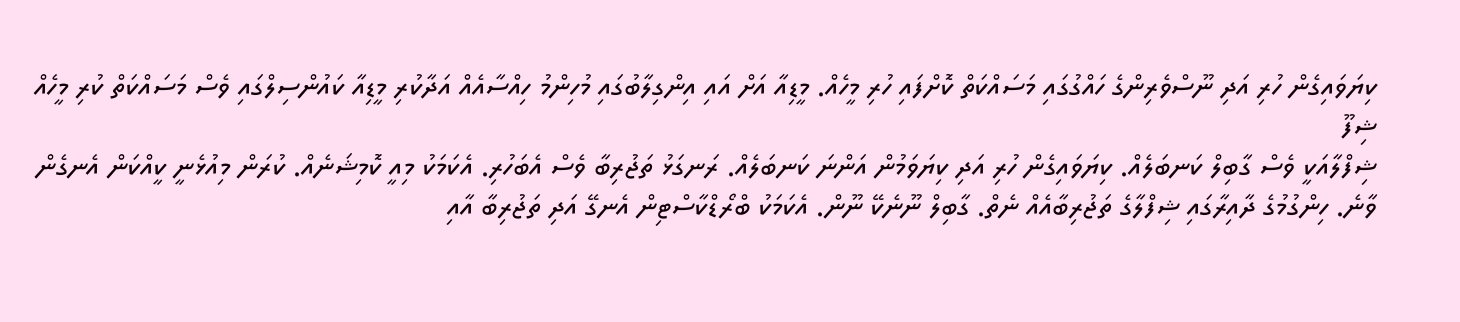ކިޔަވައިގެން ހުރި އަދި ނޫސްވެރިންގެ ހައްގުގައި މަސައްކަތް ކޮށްފައި ހުރި މީހެއް. މީޑިއާ އަށް އައި އިންގިލާބުގައި މުހިންމު ހިއްސާއެއް އަދާކުރި މީޑިއާ ކައުންސިލްގައި ވެސް މަސައްކަތް ކުރި މީހެއް
ޝިފޫ
ޝިފްލާއަކީ ވެސް ގާބިލް ކަނބަލެއް. ކިޔަވައިގެން ހުރި އަދި ކިޔަވަމުން އަންނަ ކަނބަލެއް. ރަނގަޅު ތަޖުރިބާ ވެސް އެބަހުރި. އެކަމަކު މިއީ ކޮމިޝަނެއް. ކުރަން މިއުޅެނީ ކީއްކަން އެނގެން ވާނެ. ހިންގުމުގެ ދާއިރާގައި ޝިފްލާގެ ތަޖުރިބާއެއް ނެތް. ގާބިލް ނޫނެކޭ ނޫން. އެކަމަކު ބްރޯޑްކާސްޓިން އެނގޭ އަދި ތަޖުރިބާ އާއި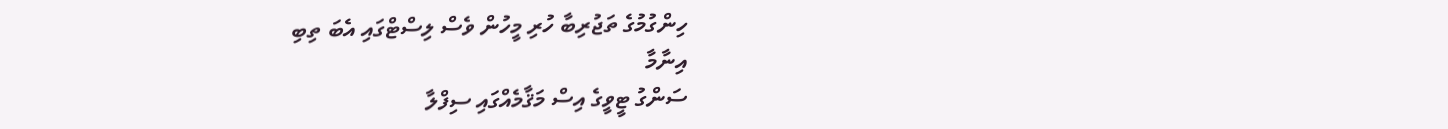ހިންގުމުގެ ތަޖުރިބާ ހުރި މީހުން ވެސް ލިސްޓްގައި އެބަ ތިބި
އިނާމާ
ސަންގު ޓީވީގެ އިސް މަޤާމެއްގައި ސިފްލާ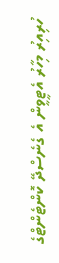ހުރިއިރު މިހާރު އެޓީވީން އެ ގެނެސްދޭ ކޮންޓެންޓްގެ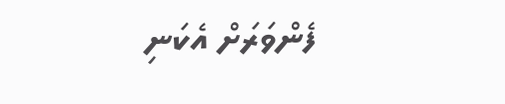ފެންވަރަށް އެކަނި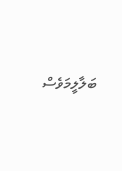ބަލާލީމަވެސް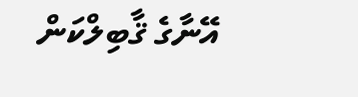އޭނާގެ ޤާބިލްކަން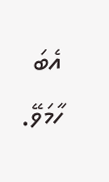އެބަ ހާމަވޭ.